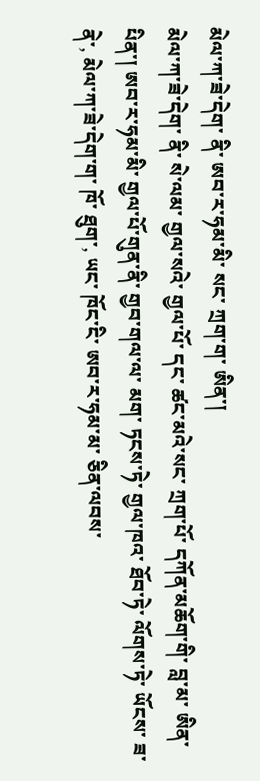མེལ་ཀ་ཟེ་དེག་ ནི་ ཨབ་ར་ཧམ་མི་ སང་ ཀྲག་ག་ ཨིན་།
མེལ་ཀ་ཟེ་དེག་ ནི་ སེ་ལམ་ གྱལ་སའེ་ གྱལ་པོ་ དང་ ཚང་མའེ་སང་ ཀྲག་པོ་ དཀོན་མཆོག་གི་ བླ་མ་ ཨིན་པིན་། ཨབ་ར་ཧམ་མི་ གྱལ་པོ་གུན་ནི་ གྱབ་གལ་ལ་ མག་ ཏངས་ཏེ་ གྱལ་ཁའ་ ཐོབ་ཏེ་ ལོགས་ཏེ་ ཡོངས་ ཟ་ནེ་, མེལ་ཀ་ཟེ་དེག་ག་ ཁོ་ ཐུག་, ཡང་ ཁོང་ངི་ ཨབ་ར་ཧམ་མ་ ཅིན་ལབས་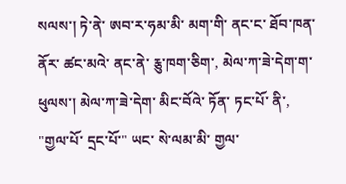སལས་། ཏེ་ནེ་ ཨབ་ར་ཧམ་མི་ མག་གི་ ནང་ང་ ཐོབ་ཁན་ ནོར་ ཚང་མའེ་ ནང་ནེ་ རྕུ་ཁག་ཅིག་, མེལ་ཀ་ཟེ་དེག་ག་ ཕུལས་། མེལ་ཀ་ཟེ་དེག་ མིང་བོའེ་ ཏོན་ ཏང་པོ་ ནི་, "གྱལ་པོ་ དྲང་པོ་" ཡང་ སེ་ལམ་མི་ གྱལ་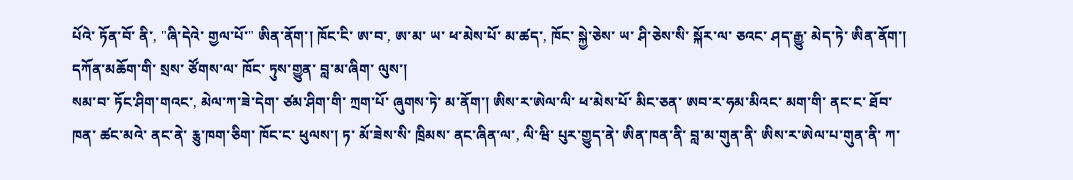པོའེ་ ཏོན་བོ་ ནི་, "ཞི་དེའེ་ གྱལ་པོ་" ཨིན་ནོག་། ཁོང་ངི་ ཨ་བ་, ཨ་མ་ ཡ་ ཕ་མེས་པོ་ མ་ཚད་, ཁོང་ སྐྱེ་ཅེས་ ཡ་ ཤི་ཅེས་སི་ སྐོར་ལ་ ཅའང་ ཤད་རྒྱུ་ མེད་ཏེ་ ཨིན་ནོག་། དཀོན་མཆོག་གི་ སྲས་ ཙོགས་ལ་ ཁོང་ ཏུས་གྱུན་ བླ་མ་ཞིག་ ལུས་།
སམ་བ་ ཏོང་ཤིག་གའང་, མེལ་ཀ་ཟེ་དེག་ ཙམ་ཤིག་གི་ ཀྲག་པོ་ ཞུགས་ཏེ་ མ་ནོག་། ཨིས་ར་ཨེལ་ལི་ ཕ་མེས་པོ་ མིང་ཅན་ ཨབ་ར་ཧམ་མིའང་ མག་གི་ ནང་ང་ ཐོབ་ཁན་ ཚང་མའེ་ ནང་ནེ་ རྕུ་ཁག་ཅིག་ ཁོང་ང་ ཕུལས་། ཏ་ མོ་ཟེས་སི་ ཁྲིམས་ ནང་ཞིན་ལ་, ལི་ཝི་ པུར་གྱུད་ནེ་ ཨིན་ཁན་ནི་ བླ་མ་གུན་ནི་ ཨིས་ར་ཨེལ་པ་གུན་ནི་ ཀ་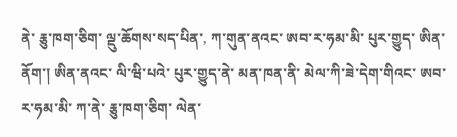ནེ་ རྕུ་ཁག་ཅིག་ ལྡུ་ཆོགས་སད་པིན་, ཀ་གུན་ནའང་ ཨབ་ར་ཧམ་མི་ པུར་གྱུད་ ཨིན་ནོག་། ཨིན་ནའང་ ལི་ཝི་པའེ་ པུར་གྱུད་ནེ་ མན་ཁན་ནི་ མེལ་ཀི་ཟེ་དེག་གིའང་ ཨབ་ར་ཧམ་མི་ ཀ་ནེ་ རྕུ་ཁག་ཅིག་ ལེན་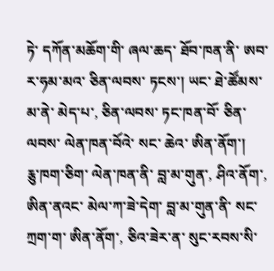ཏེ་ དཀོན་མཆོག་གི་ ཞལ་ཆད་ ཐོབ་ཁན་ནི་ ཨབ་ར་ཧམ་མའ་ ཅིན་ལབས་ ཏངས་། ཡང་ ཐེ་ཚོམས་ མ་ནེ་ མེད་པ་, ཅིན་ལབས་ ཏང་ཁན་བོ་ ཅིན་ལབས་ ལེན་ཁན་བོའེ་ སང་ ཆེའ་ ཨིན་ནོག་།
རྕུ་ཁག་ཅིག་ ལེན་ཁན་ནི་ བླ་མ་གུན་, ཤིའ་ནོག་, ཨིན་ནའང་ མེལ་ཀ་ཟེ་དེག་ བླ་མ་གུན་ནི་ སང་ ཀྲག་ག་ ཨིན་ནོག་, ཅིའ་ཟེར་ན་ སུང་རབས་སི་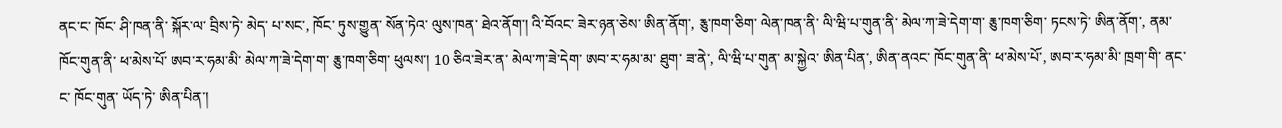ནང་ང་ ཁོང་ ཤི་ཁན་ནི་ སྐོར་ལ་ བྲིས་ཏེ་ མེད་ པ་སང་, ཁོང་ ཏུས་གྱུན་ སོན་ཏེའ་ ལུས་ཁན་ ཐེའ་ནོག་། འི་བོའང་ ཟེར་ཉན་ཅེས་ ཨིན་ནོག་, རྕུ་ཁག་ཅིག་ ལེན་ཁན་ནི་ ལི་ཝི་པ་གུན་ནི་ མེལ་ཀ་ཟེ་དེག་ག་ རྕུ་ཁག་ཅིག་ ཏངས་ཏེ་ ཨིན་ནོག་, ནམ་ ཁོང་གུན་ནི་ ཕ་མེས་པོ་ ཨབ་ར་ཧམ་མི་ མེལ་ཀ་ཟེ་དེག་ག་ རྕུ་ཁག་ཅིག་ ཕུལས་། 10 ཅིའ་ཟེར་ན་ མེལ་ཀ་ཟེ་དེག་ ཨབ་ར་ཧམ་མ་ ཐུག་ ཟ་ནེ་, ལི་ཝི་པ་གུན་ མ་སྐྱེའ་ ཨིན་པིན་, ཨིན་ནའང་ ཁོང་གུན་ནི་ ཕ་མེས་པོ་, ཨབ་ར་ཧམ་མི་ ཁྲག་གི་ ནང་ང་ ཁོང་གུན་ ཡོད་ཏེ་ ཨིན་པིན་།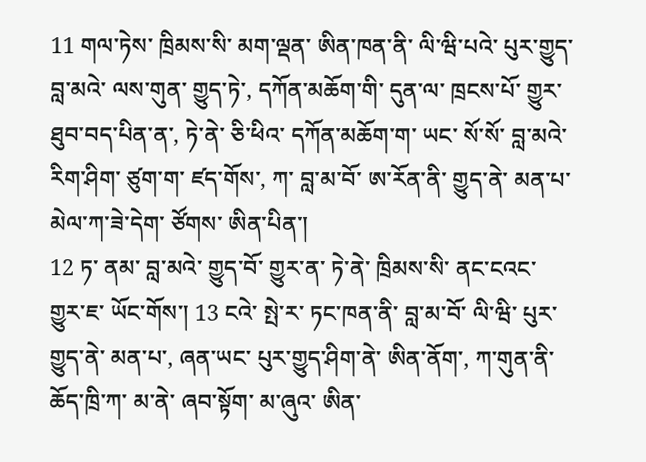11 གལ་ཏེས་ ཁྲིམས་སི་ མག་ལྡན་ ཨིན་ཁན་ནི་ ལི་ཝི་པའེ་ པུར་གྱུད་ བླ་མའེ་ ལས་གུན་ གྱུད་ཏེ་, དཀོན་མཆོག་གི་ དུན་ལ་ ཁྲངས་པོ་ གྱུར་ཐུབ་བད་པིན་ན་, ཏེ་ནེ་ ཅི་ཕིའ་ དཀོན་མཆོག་ག་ ཡང་ སོ་སོ་ བླ་མའེ་ རིག་ཤིག་ ཙུག་ག་ ཛད་གོས་, ཀ་ བླ་མ་བོ་ ཨ་རོན་ནི་ གྱུད་ནེ་ མན་པ་ མེལ་ཀ་ཟེ་དེག་ ཙོགས་ ཨིན་པིན་།
12 ཏ་ ནམ་ བླ་མའེ་ གྱུད་བོ་ གྱུར་ན་ ཏེ་ནེ་ ཁྲིམས་སི་ ནང་ངའང་ གྱུར་ཇ་ ཡོང་གོས་། 13 ངའེ་ སྤེ་ར་ ཏང་ཁན་ནི་ བླ་མ་བོ་ ལི་ཝི་ པུར་གྱུད་ནེ་ མན་པ་, ཞན་ཡང་ པུར་གྱུད་ཤིག་ནེ་ ཨིན་ནོག་, ཀ་གུན་ནི་ ཆོད་ཁྲི་ཀ་ མ་ནེ་ ཞབ་སྟོག་ མ་ཞུའ་ ཨིན་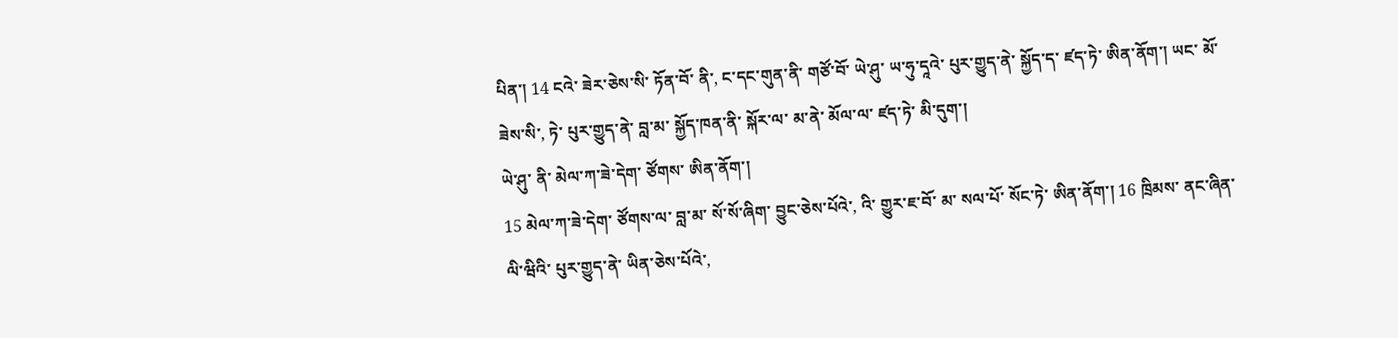པིན་། 14 ངའེ་ ཟེར་ཅེས་སི་ ཏོན་བོ་ ནི་, ང་དང་གུན་ནི་ གཙོ་བོ་ ཡེ་ཤུ་ ཡ་ཧུ་དཱའེ་ པུར་གྱུད་ནེ་ སྐྱོད་ད་ ཛད་ཏེ་ ཨིན་ནོག་། ཡང་ མོ་ཟེས་སི་, ཏེ་ པུར་གྱུད་ནེ་ བླ་མ་ སྐྱོད་ཁན་ནི་ སྐོར་ལ་ མ་ནེ་ མོལ་ལ་ ཛད་ཏེ་ མི་དུག་།
ཡེ་ཤུ་ ནི་ མེལ་ཀ་ཟེ་དེག་ ཙོགས་ ཨིན་ནོག་།
15 མེལ་ཀ་ཟེ་དེག་ ཙོགས་ལ་ བླ་མ་ སོ་སོ་ཞིག་ བྱུང་ཅེས་པོའེ་, འི་ གྱུར་ཇ་བོ་ མ་ སལ་པོ་ སོང་ཏེ་ ཨིན་ནོག་། 16 ཁྲིམས་ ནང་ཞིན་ ལི་ཝིའི་ པུར་གྱུད་ནེ་ ཡིན་ཅེས་པོའེ་,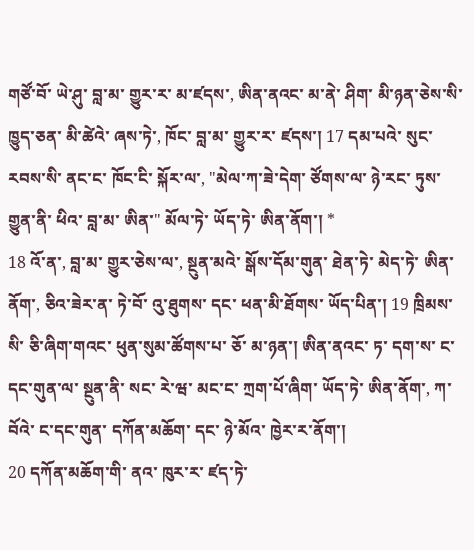གཙོ་བོ་ ཡེ་ཤུ་ བླ་མ་ གྱུར་ར་ མ་ཛདས་, ཨིན་ནའང་ མ་ནེ་ ཤིག་ མི་ཉན་ཅེས་སི་ ཁྱུད་ཅན་ མི་ཚེའེ་ ཞས་ཏེ་, ཁོང་ བླ་མ་ གྱུར་ར་ ཛདས་། 17 དམ་པའེ་ སུང་རབས་སི་ ནང་ང་ ཁོང་ངི་ སྐོར་ལ་, "མེལ་ཀ་ཟེ་དེག་ ཙོགས་ལ་ ཉེ་རང་ ཏུས་གྱུན་ནི་ ཕིའ་ བླ་མ་ ཨིན་" མོལ་ཏེ་ ཡོད་ཏེ་ ཨིན་ནོག་། *
18 འོ་ན་, བླ་མ་ གྱུར་ཅེས་ལ་, སྔུན་མའེ་ སྒོས་དོམ་གུན་ ཐེན་ཏེ་ མེད་ཏེ་ ཨིན་ནོག་, ཅིའ་ཟེར་ན་ ཏེ་བོ་ འུ་ཐུགས་ དང་ ཕན་མི་ཐོགས་ ཡོད་པིན་། 19 ཁྲིམས་སི་ ཅི་ཞིག་གའང་ ཕུན་སུམ་ཚོགས་པ་ ཅོ་ མ་ཉན་། ཨིན་ནའང་ ཏ་ དག་ས་ ང་དང་གུན་ལ་ སྔུན་ནི་ སང་ རེ་ཝ་ མང་ང་ ཀྲག་པོ་ཞིག་ ཡོད་ཏེ་ ཨིན་ནོག་, ཀ་བོའེ་ ང་དང་གུན་ དཀོན་མཆོག་ དང་ ཉེ་མོའ་ ཁྱེར་ར་ནོག་།
20 དཀོན་མཆོག་གི་ ནའ་ ཁུར་ར་ ཛད་ཏེ་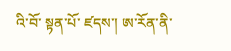འི་བོ་ སྟན་པོ་ ཛདས་། ཨ་རོན་ནི་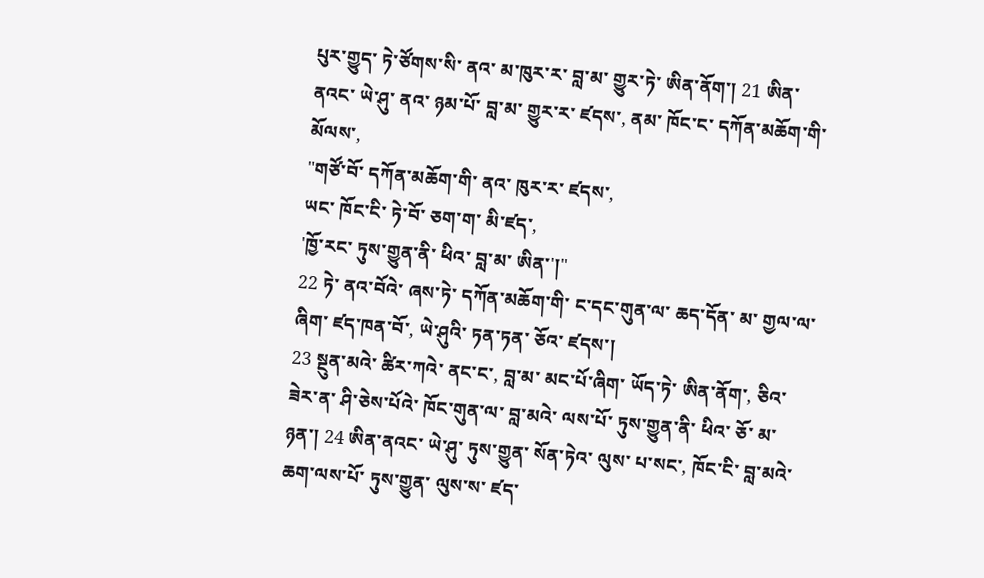པུར་གྱུད་ ཏེ་ཙོགས་སི་ ནའ་ མ་ཁུར་ར་ བླ་མ་ གྱུར་ཏེ་ ཨིན་ནོག་། 21 ཨིན་ནའང་ ཡེ་ཤུ་ ནའ་ ཉམ་པོ་ བླ་མ་ གྱུར་ར་ ཛདས་, ནམ་ ཁོང་ང་ དཀོན་མཆོག་གི་ མོལས་,
"གཙོ་བོ་ དཀོན་མཆོག་གི་ ནའ་ ཁུར་ར་ ཛདས་,
ཡང་ ཁོང་ངི་ ཏེ་བོ་ ཅག་ག་ མི་ཛད་,
'ཁྱོ་རང་ ཏུས་གྱུན་ནི་ ཕིའ་ བླ་མ་ ཨིན་'།"
22 ཏེ་ ནའ་བོའེ་ ཞས་ཏེ་ དཀོན་མཆོག་གི་ ང་དང་གུན་ལ་ ཆད་དོན་ མ་ གྱལ་ལ་ཞིག་ ཛད་ཁན་བོ་, ཡེ་ཤུའི་ ཏན་ཏན་ ཅོའ་ ཛདས་།
23 སྔུན་མའེ་ ཚིར་ཀའེ་ ནང་ང་, བླ་མ་ མང་པོ་ཞིག་ ཡོད་ཏེ་ ཨིན་ནོག་, ཅིའ་ཟེར་ན་ ཤི་ཅེས་པོའེ་ ཁོང་གུན་ལ་ བླ་མའེ་ ལས་པོ་ ཏུས་གྱུན་ནི་ ཕིའ་ ཅོ་ མ་ཉན་། 24 ཨིན་ནའང་ ཡེ་ཤུ་ ཏུས་གྱུན་ སོན་ཏེའ་ ལུས་ པ་སང་, ཁོང་ངི་ བླ་མའེ་ ཆག་ལས་པོ་ ཏུས་གྱུན་ ལུས་ས་ ཛད་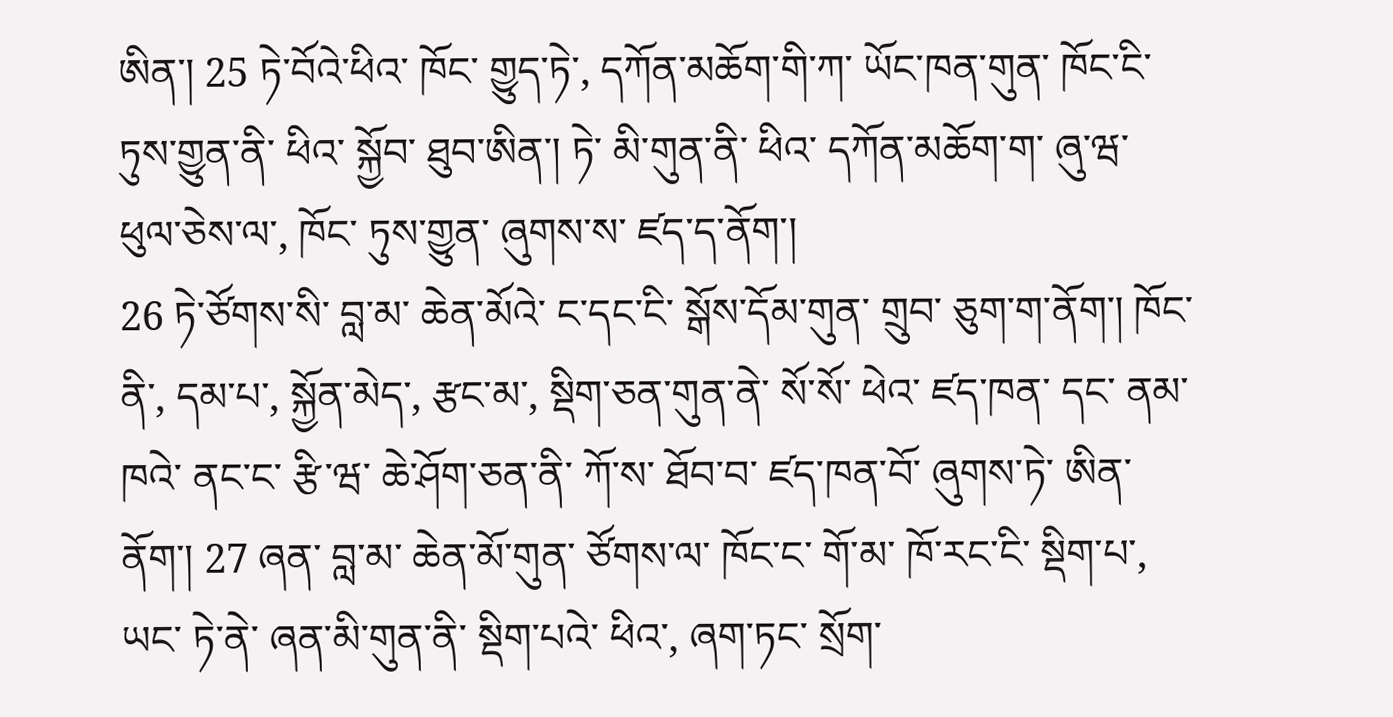ཨིན་། 25 ཏེ་བོའེ་ཕིའ་ ཁོང་ གྱུད་ཏེ་, དཀོན་མཆོག་གི་ཀ་ ཡོང་ཁན་གུན་ ཁོང་ངི་ ཏུས་གྱུན་ནི་ ཕིའ་ སྐྱོབ་ ཐུབ་ཨིན་། ཏེ་ མི་གུན་ནི་ ཕིའ་ དཀོན་མཆོག་ག་ ཞུ་ཝ་ ཕུལ་ཅེས་ལ་, ཁོང་ ཏུས་གྱུན་ ཞུགས་ས་ ཛད་ད་ནོག་།
26 ཏེ་ཙོགས་སི་ བླ་མ་ ཆེན་མོའེ་ ང་དང་ངི་ སྒོས་དོམ་གུན་ གྲུབ་ ཅུག་ག་ནོག་། ཁོང་ ནི་, དམ་པ་, སྐྱོན་མེད་, རྩང་མ་, སྡིག་ཅན་གུན་ནེ་ སོ་སོ་ ཕེའ་ ཛད་ཁན་ དང་ ནམ་ཁའེ་ ནང་ང་ རྩི་ཝ་ ཆེ་ཤོག་ཅན་ནི་ ཀོ་ས་ ཐོབ་བ་ ཛད་ཁན་བོ་ ཞུགས་ཏེ་ ཨིན་ནོག་། 27 ཞན་ བླ་མ་ ཆེན་མོ་གུན་ ཙོགས་ལ་ ཁོང་ང་ གོ་མ་ ཁོ་རང་ངི་ སྡིག་པ་, ཡང་ ཏེ་ནེ་ ཞན་མི་གུན་ནི་ སྡིག་པའེ་ ཕིའ་, ཞག་ཏང་ སྲོག་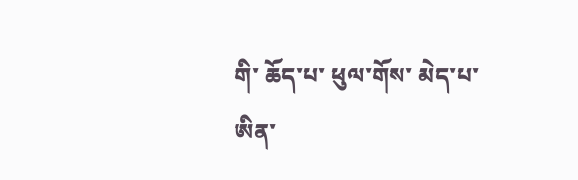གི་ ཆོད་པ་ ཕུལ་གོས་ མེད་པ་ ཨིན་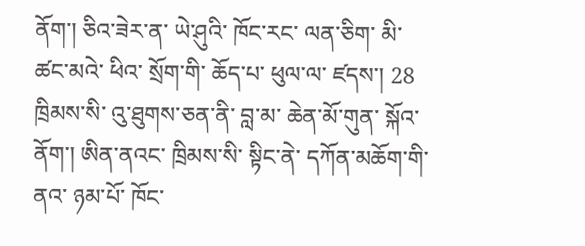ནོག་། ཅིའ་ཟེར་ན་ ཡེ་ཤུའི་ ཁོང་རང་ ལན་ཅིག་ མི་ཚང་མའེ་ ཕིའ་ སྲོག་གི་ ཆོད་པ་ ཕུལ་ལ་ ཛདས་། 28 ཁྲིམས་སི་ འུ་ཐུགས་ཅན་ནི་ བླ་མ་ ཆེན་མོ་གུན་ སྐོའ་ནོག་། ཨིན་ནའང་ ཁྲིམས་སི་ སྟིང་ནེ་ དཀོན་མཆོག་གི་ ནའ་ ཉམ་པོ་ ཁོང་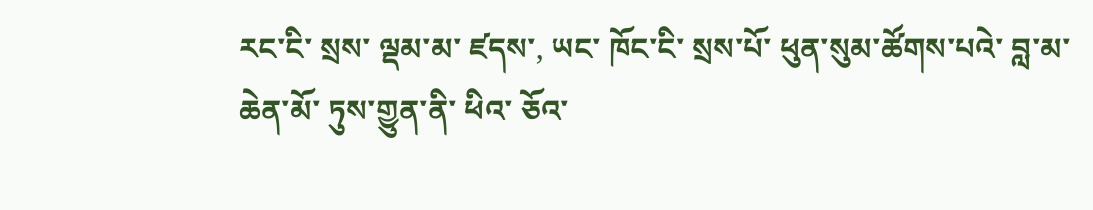རང་ངི་ སྲས་ ལྡམ་མ་ ཛདས་, ཡང་ ཁོང་ངི་ སྲས་པོ་ ཕུན་སུམ་ཚོགས་པའེ་ བླ་མ་ ཆེན་མོ་ ཏུས་གྱུན་ནི་ ཕིའ་ ཅོའ་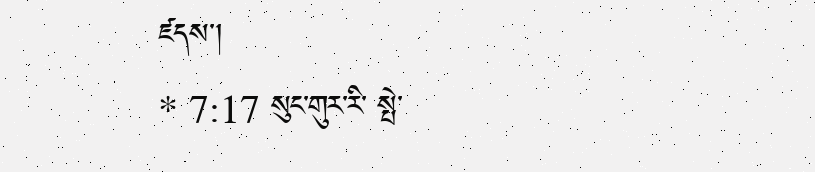ཛདས་།
* 7:17 སུང་གུར་རི་ སྤེ་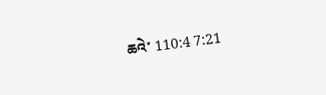ཆའེ་ 110:4 7:21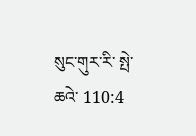སུང་གུར་རི་ སྤེ་ཆའེ་ 110:4